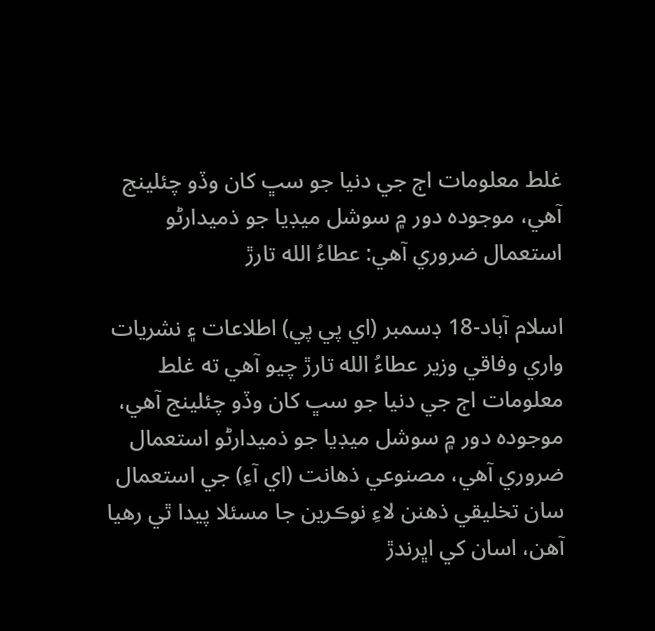غلط معلومات اڄ جي دنيا جو سڀ کان وڏو چئلينج آهي، موجوده دور ۾ سوشل ميڊيا جو ذميدارڻو استعمال ضروري آهي: عطاءُ الله تارڙ

اسلام آباد-18 ڊسمبر (اي پي پي) اطلاعات ۽ نشريات واري وفاقي وزير عطاءُ الله تارڙ چيو آهي ته غلط معلومات اڄ جي دنيا جو سڀ کان وڏو چئلينج آهي، موجوده دور ۾ سوشل ميڊيا جو ذميدارڻو استعمال ضروري آهي، مصنوعي ذهانت (اي آءِ) جي استعمال سان تخليقي ذهنن لاءِ نوڪرين جا مسئلا پيدا ٿي رهيا آهن، اسان کي اڀرندڙ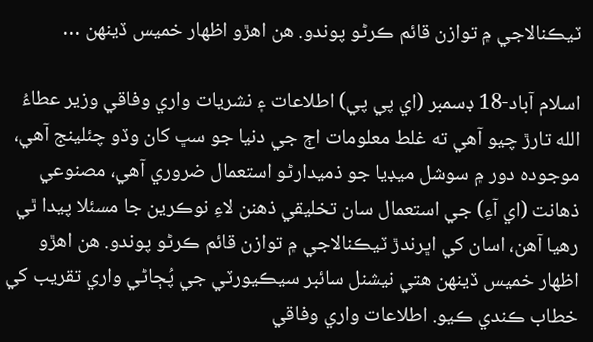ٽيڪنالاجي ۾ توازن قائم ڪرڻو پوندو. هن اهڙو اظهار خميس ڏينهن …

اسلام آباد-18 ڊسمبر (اي پي پي) اطلاعات ۽ نشريات واري وفاقي وزير عطاءُ الله تارڙ چيو آهي ته غلط معلومات اڄ جي دنيا جو سڀ کان وڏو چئلينج آهي، موجوده دور ۾ سوشل ميڊيا جو ذميدارڻو استعمال ضروري آهي، مصنوعي ذهانت (اي آءِ) جي استعمال سان تخليقي ذهنن لاءِ نوڪرين جا مسئلا پيدا ٿي رهيا آهن، اسان کي اڀرندڙ ٽيڪنالاجي ۾ توازن قائم ڪرڻو پوندو. هن اهڙو اظهار خميس ڏينهن هتي نيشنل سائبر سيڪيورٽي جي پُڄاڻي واري تقريب کي خطاب ڪندي ڪيو. اطلاعات واري وفاقي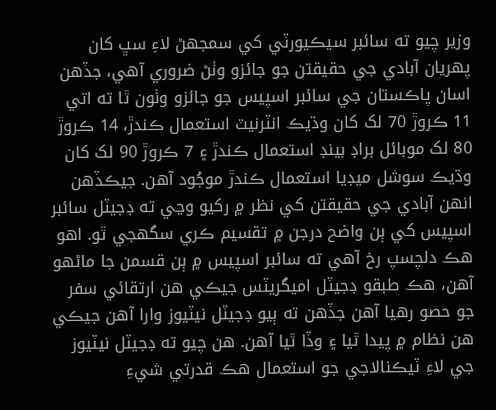وزير چيو ته سائبر سيڪيورٽي کي سمجهڻ لاءِ سڀ کان پهريان آبادي جي حقيقتن جو جائزو وٺڻ ضروري آهي، جڏهن اسان پاڪستان جي سائبر اسپيس جو جائزو وٺون ٿا ته اتي 11 ڪروڙ 70 لک کان وڌيڪ انٽرنيٽ استعمال ڪندڙ، 14 ڪروڙ 80 لک موبائل براڊ بينڊ استعمال ڪندڙ ۽ 7 ڪروڙ 90 لک کان وڌيڪ سوشل ميڊيا استعمال ڪندڙ موجُود آهن. جيڪڏهن انهن آبادي جي حقيقتن کي نظر ۾ رکيو وڃي ته ڊجيٽل سائبر اسپيس کي ٻن واضح درجن ۾ تقسيم ڪري سگهجي ٿو. اهو هڪ دلچسپ رخ آهي ته سائبر اسپيس ۾ ٻن قسمن جا ماڻهو آهن، هڪ طبقو ڊجيٽل اميگريٽس جيڪي هن ارتقائي سفر جو حصو رهيا آهن جڏهن ته ٻيو ڊجيٽل نيٽيوز وارا آهن جيڪي هن نظام ۾ پيدا ٿيا ۽ وڏا ٿيا آهن. هن چيو ته ڊجيٽل نيٽيوز جي لاءِ ٽيڪنالاجي جو استعمال هڪ قدرتي شيءِ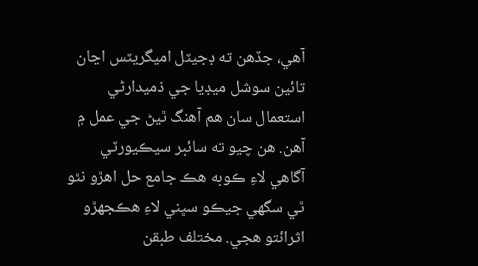آهي، جڏهن ته ڊجيٽل اميگريٽس اڃان تائين سوشل ميڊيا جي ذميدارڻي استعمال سان هم آهنگ ٿيڻ جي عمل ۾ آهن. هن چيو ته سائبر سيڪيورٽي آگاهي لاءِ ڪوبه هڪ جامع حل اهڙو نٿو ٿي سگهي جيڪو سڀني لاءِ هڪجهڙو اثرائتو هجي. مختلف طبقن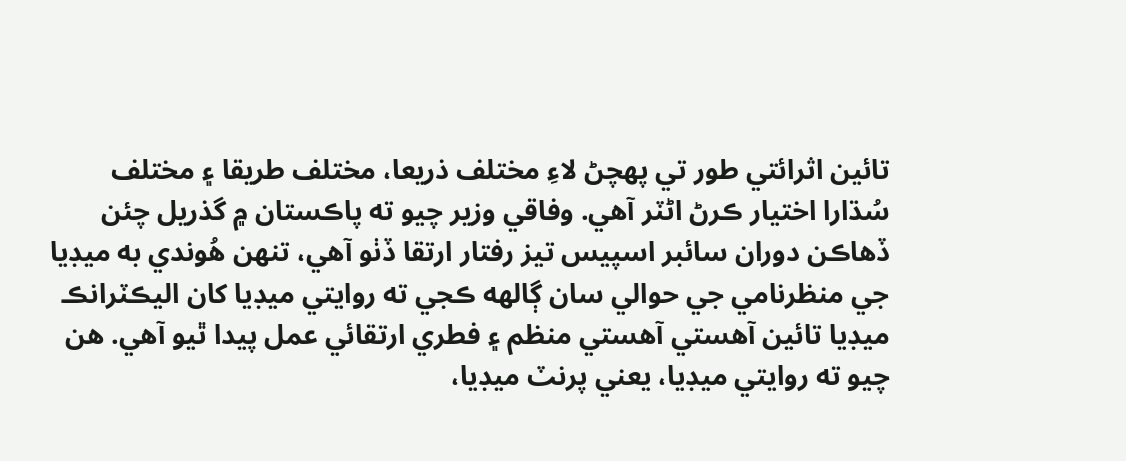تائين اثرائتي طور تي پهچڻ لاءِ مختلف ذريعا، مختلف طريقا ۽ مختلف سُڌارا اختيار ڪرڻ اڻٽر آهي. وفاقي وزير چيو ته پاڪستان ۾ گذريل چئن ڏهاڪن دوران سائبر اسپيس تيز رفتار ارتقا ڏٺو آهي، تنهن هُوندي به ميڊيا جي منظرنامي جي حوالي سان ڳالهه ڪجي ته روايتي ميڊيا کان اليڪٽرانڪ ميڊيا تائين آهستي آهستي منظم ۽ فطري ارتقائي عمل پيدا ٿيو آهي. هن چيو ته روايتي ميڊيا، يعني پرنٽ ميڊيا،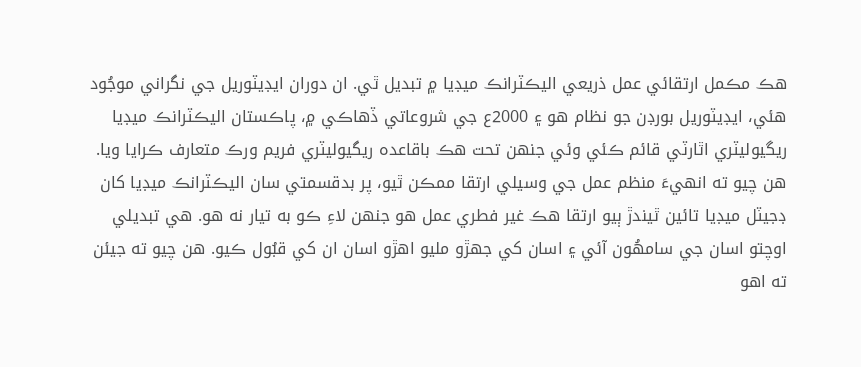هڪ مڪمل ارتقائي عمل ذريعي اليڪٽرانڪ ميڊيا ۾ تبديل ٿي. ان دوران ايڊيٽوريل جي نگراني موجُود هئي، ايڊيٽوريل بورڊن جو نظام هو ۽ 2000ع جي شروعاتي ڏهاڪي ۾، پاڪستان اليڪٽرانڪ ميڊيا ريگيوليٽري اٿارٽي قائم ڪئي وئي جنهن تحت هڪ باقاعده ريگيوليٽري فريم ورڪ متعارف ڪرايا ويا. هن چيو ته انهيءَ منظم عمل جي وسيلي ارتقا ممڪن ٿيو، پر بدقسمتي سان اليڪٽرانڪ ميڊيا کان ڊجيٽل ميڊيا تائين ٿيندڙ ٻيو ارتقا هڪ غير فطري عمل هو جنهن لاءِ ڪو به تيار نه هو. هي تبديلي اوچتو اسان جي سامهُون آئي ۽ اسان کي جهڙو مليو اهڙو اسان ان کي قبُول ڪيو. هن چيو ته جيئن ته اهو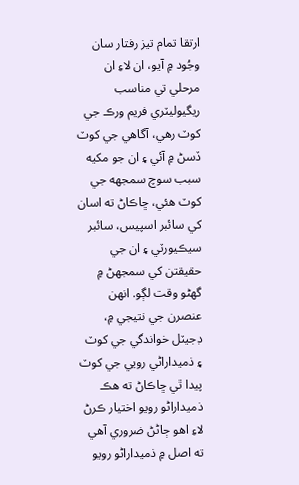ارتقا تمام تيز رفتار سان وجُود ۾ آيو، ان لاءِ ان مرحلي تي مناسب ريگيوليٽري فريم ورڪ جي کوٽ رهي، آگاهي جي کوٽ ڏسڻ ۾ آئي ۽ ان جو مکيه سبب سوچ سمجهه جي کوٽ هئي، ڇاڪاڻ ته اسان کي سائبر اسپيس، سائبر سيڪيورٽي ۽ ان جي حقيقتن کي سمجهڻ ۾ گهڻو وقت لڳو. انهن عنصرن جي نتيجي ۾، ڊجيٽل خواندگي جي کوٽ ۽ ذميداراڻي رويي جي کوٽ پيدا ٿي ڇاڪاڻ ته هڪ ذميداراڻو رويو اختيار ڪرڻ لاءِ اهو ڄاڻڻ ضروري آهي ته اصل ۾ ذميداراڻو رويو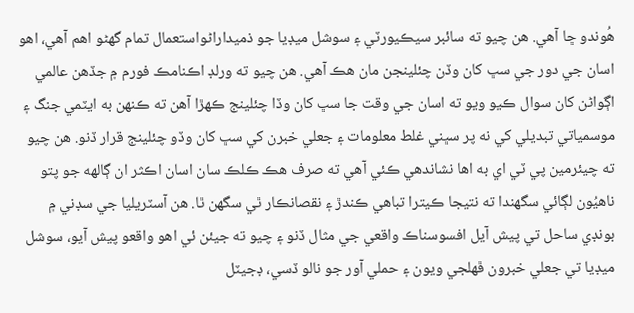هُوندو ڇا آهي. هن چيو ته سائبر سيڪيورٽي ۽ سوشل ميڊيا جو ذميداراڻواستعمال تمام گهڻو اهم آهي، اهو اسان جي دور جي سڀ کان وڏن چئلينجن مان هڪ آهي. هن چيو ته ورلڊ اڪنامڪ فورم ۾ جڏهن عالمي اڳواڻن کان سوال ڪيو ويو ته اسان جي وقت جا سڀ کان وڏا چئلينج ڪهڙا آهن ته ڪنهن به ايٽمي جنگ ۽ موسمياتي تبديلي کي نه پر سڀني غلط معلومات ۽ جعلي خبرن کي سڀ کان وڏو چئلينج قرار ڏنو. هن چيو ته چيئرمين پي ٽي اي به اها نشاندهي ڪئي آهي ته صرف هڪ ڪلڪ سان اسان اڪثر ان ڳالهه جو پتو ناهيُون لڳائي سگهندا ته نتيجا ڪيترا تباهي ڪندڙ ۽ نقصانڪار ٿي سگهن ٿا. هن آسٽريليا جي سڊني ۾ بونڊي ساحل تي پيش آيل افسوسناڪ واقعي جي مثال ڏنو ۽ چيو ته جيئن ئي اهو واقعو پيش آيو، سوشل ميڊيا تي جعلي خبرون ڦهلجي ويون ۽ حملي آور جو نالو ڏسي، ڊجيٽل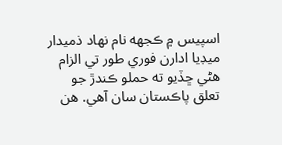اسپيس ۾ ڪجهه نام نهاد ذميدار ميڊيا ادارن فوري طور تي الزام هڻي ڇڏيو ته حملو ڪندڙ جو تعلق پاڪستان سان آهي. هن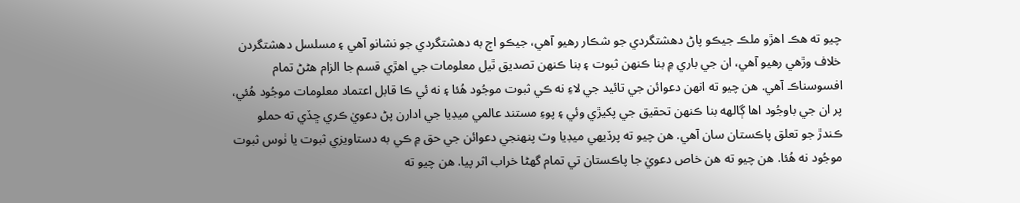چيو ته هڪ اهڙو ملڪ جيڪو پاڻ دهشتگردي جو شڪار رهيو آهي، جيڪو اڄ به دهشتگردي جو نشانو آهي ۽ مسلسل دهشتگردن خلاف وڙهي رهيو آهي، ان جي باري ۾ بنا ڪنهن ثبوت ۽ بنا ڪنهن تصديق ٿيل معلومات جي اهڙي قسم جا الزام هڻڻ تمام افسوسناڪ آهي. هن چيو ته انهن دعوائن جي تائيد جي لاءِ نه ڪي ثبوت موجُود هُئا ۽ نه ئي ڪا قابل اعتماد معلومات موجُود هُئي، پر ان جي باوجُود اها ڳالهه بنا ڪنهن تحقيق جي پکيڙي وئي ۽ پوءِ مستند عالمي ميڊيا جي ادارن پڻ دعويٰ ڪري ڇڏي ته حملو ڪندڙ جو تعلق پاڪستان سان آهي. هن چيو ته پرڏيهي ميڊيا وٽ پنهنجي دعوائن جي حق ۾ ڪي به دستاويزي ثبوت يا ٺوس ثبوت موجُود نه هُئا. هن چيو ته هن خاص دعويٰ جا پاڪستان تي تمام گهڻا خراب اثر پيا. هن چيو ته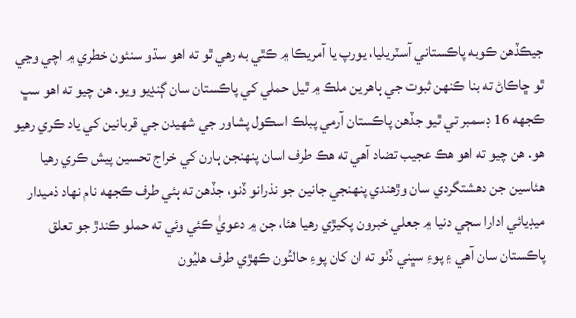جيڪڏهن ڪوبه پاڪستاني آسٽريليا، يورپ يا آمريڪا ۾ ڪٿي به رهي ٿو ته اهو سڌو سنئون خطري ۾ اچي وڃي ٿو ڇاڪاڻ ته بنا ڪنهن ثبوت جي ٻاهرين ملڪ ۾ ٿيل حملي کي پاڪستان سان ڳنڍيو ويو. هن چيو ته اهو سڀ ڪجهه 16 ڊسمبر تي ٿيو جڏهن پاڪستان آرمي پبلڪ اسڪول پشاور جي شهيدن جي قربانين کي ياد ڪري رهيو هو. هن چيو ته اهو هڪ عجيب تضاد آهي ته هڪ طرف اسان پنهنجن ٻارن کي خراج تحسين پيش ڪري رهيا هئاسين جن دهشتگردي سان وڙهندي پنهنجي جانين جو نذرانو ڏنو، جڏهن ته ٻئي طرف ڪجهه نام نهاد ذميدار ميڊيائي ادارا سڄي دنيا ۾ جعلي خبرون پکيڙي رهيا هئا، جن ۾ دعويٰ ڪئي وئي ته حملو ڪندڙ جو تعلق پاڪستان سان آهي ۽ پوءِ سڀني ڏٺو ته ان کان پوءِ حالتُون ڪهڙي طرف هليُون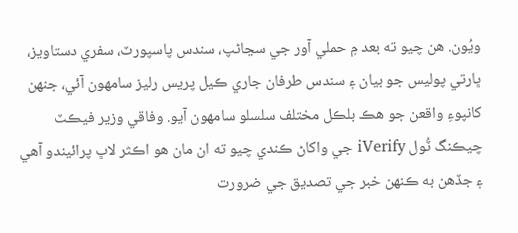ويُون. هن چيو ته بعد ۾ حملي آور جي سڃاڻپ، سندس پاسپورٽ، سفري دستاويز، ڀارتي پوليس جو بيان ۽ سندس طرفان جاري ڪيل پريس رليز سامهون آئي، جنهن کانپوءِ واقعن جو هڪ بلڪل مختلف سلسلو سامهون آيو. وفاقي وزير فيڪٽ چيڪنگ ٽُول iVerify جي واکاڻ ڪندي چيو ته ان مان هو اڪثر لاڀ پرائيندو آهي ۽ جڏهن به ڪنهن خبر جي تصديق جي ضرورت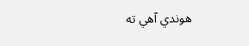هوندي آهي ته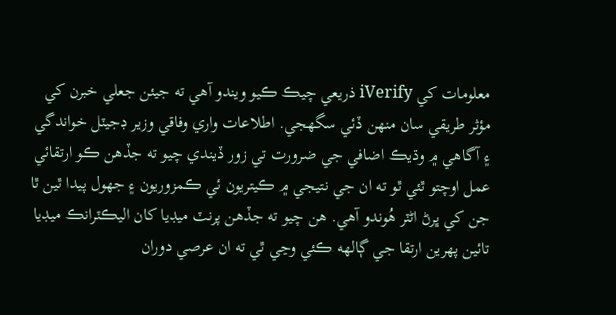معلومات کي iVerify ذريعي چيڪ ڪيو ويندو آهي ته جيئن جعلي خبرن کي مؤثر طريقي سان منهن ڏئي سگهجي. اطلاعات واري وفاقي وزير ڊجيٽل خواندگي ۽ آگاهي ۾ وڌيڪ اضافي جي ضرورت تي زور ڏيندي چيو ته جڏهن ڪو ارتقائي عمل اوچتو ٿئي ٿو ته ان جي نتيجي ۾ ڪيتريون ئي ڪمزوريون ۽ جهول پيدا ٿين ٿا جن کي ڀرڻ اڻٽر هُوندو آهي. هن چيو ته جڏهن پرنٽ ميڊيا کان اليڪٽرانڪ ميڊيا تائين پهرين ارتقا جي ڳالهه ڪئي وڃي ٿي ته ان عرصي دوران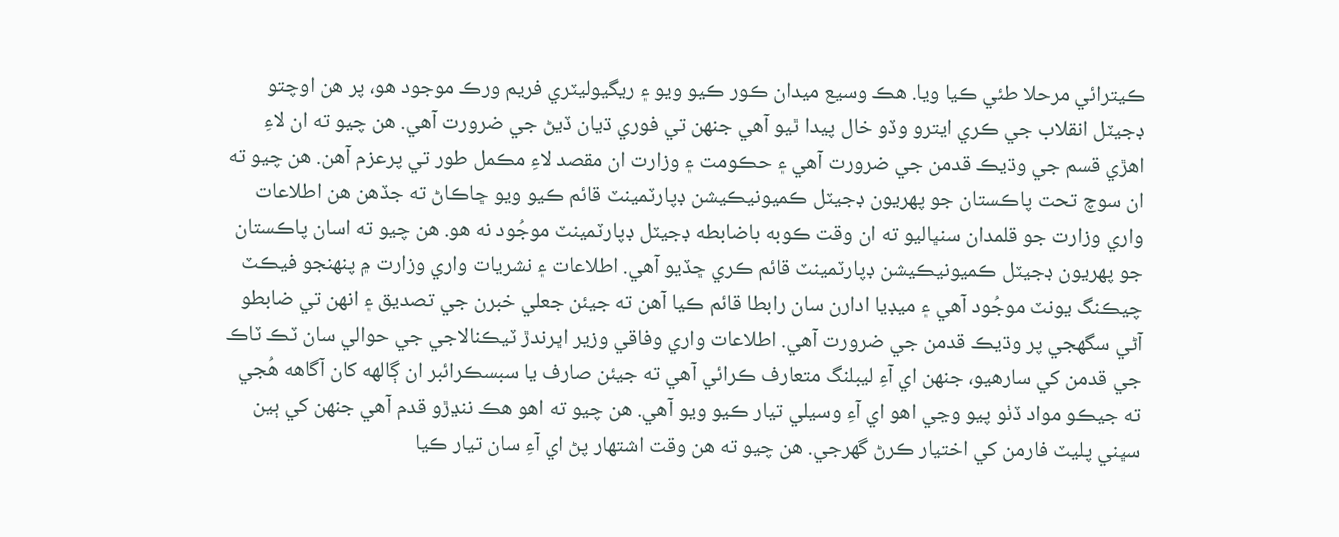ڪيترائي مرحلا طئي ڪيا ويا. هڪ وسيع ميدان ڪور ڪيو ويو ۽ ريگيوليٽري فريم ورڪ موجود هو، پر هن اوچتو ڊجيٽل انقلاب جي ڪري ايترو وڏو خال پيدا ٿيو آهي جنهن تي فوري ڌيان ڏيڻ جي ضرورت آهي. هن چيو ته ان لاءِ اهڙي قسم جي وڌيڪ قدمن جي ضرورت آهي ۽ حڪومت ۽ وزارت ان مقصد لاءِ مڪمل طور تي پرعزم آهن. هن چيو ته ان سوچ تحت پاڪستان جو پهريون ڊجيٽل ڪميونيڪيشن ڊپارٽمينٽ قائم ڪيو ويو ڇاڪاڻ ته جڏهن هن اطلاعات واري وزارت جو قلمدان سنڀاليو ته ان وقت ڪوبه باضابطه ڊجيٽل ڊپارٽمينٽ موجُود نه هو. هن چيو ته اسان پاڪستان جو پهريون ڊجيٽل ڪميونيڪيشن ڊپارٽمينٽ قائم ڪري ڇڏيو آهي. اطلاعات ۽ نشريات واري وزارت ۾ پنهنجو فيڪٽ چيڪنگ يونٽ موجُود آهي ۽ ميڊيا ادارن سان رابطا قائم ڪيا آهن ته جيئن جعلي خبرن جي تصديق ۽ انهن تي ضابطو آڻي سگهجي پر وڌيڪ قدمن جي ضرورت آهي. اطلاعات واري وفاقي وزير اڀرندڙ ٽيڪنالاجي جي حوالي سان ٽڪ ٽاڪ جي قدمن کي سارهيو، جنهن اي آءِ ليبلنگ متعارف ڪرائي آهي ته جيئن صارف يا سبسڪرائبر ان ڳالهه کان آگاهه هُجي ته جيڪو مواد ڏٺو پيو وڃي اهو اي آءِ وسيلي تيار ڪيو ويو آهي. هن چيو ته اهو هڪ ننڍڙو قدم آهي جنهن کي ٻين سڀني پليٽ فارمن کي اختيار ڪرڻ گهرجي. هن چيو ته هن وقت اشتهار پڻ اي آءِ سان تيار ڪيا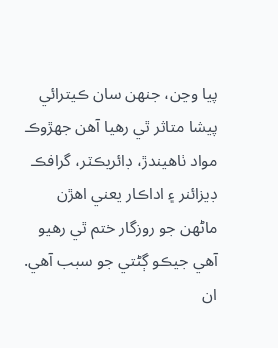پيا وڃن، جنهن سان ڪيترائي پيشا متاثر ٿي رهيا آهن جهڙوڪ مواد ٺاهيندڙ، ڊائريڪٽر، گرافڪ ڊيزائنر ۽ اداڪار يعني اهڙن ماڻهن جو روزگار ختم ٿي رهيو آهي جيڪو ڳڻتي جو سبب آهي. ان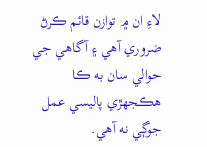لاءِ ان ۾ توازن قائم ڪرڻ ضروري آهي ۽ آگاهي جي حوالي سان به ڪا هڪجهڙي پاليسي عمل جوڳي نه آهي.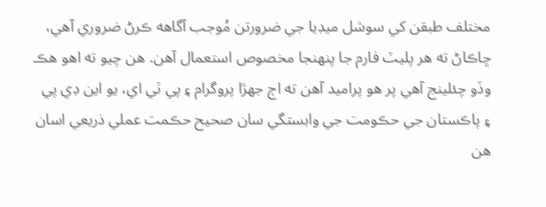مختلف طبقن کي سوشل ميڊيا جي ضرورتن مُوجب آگاهه ڪرڻ ضروري آهي، ڇاڪاڻ ته هر پليٽ فارم جا پنهنجا مخصوص استعمال آهن. هن چيو ته اهو هڪ وڏو چئلينج آهي پر هو پراميد آهن ته اڄ جهڙا پروگرام ۽ پي ٽي اي، يو اين ڊي پي ۽ پاڪستان جي حڪومت جي وابستگي سان صحيح حڪمت عملي ذريعي اسان هن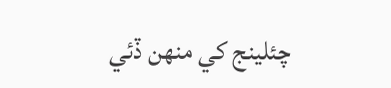چئلينج کي منهن ڏئي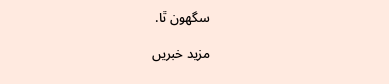سگهون ٿا.

مزید خبریں